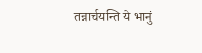तन्नार्चयन्ति ये भानुं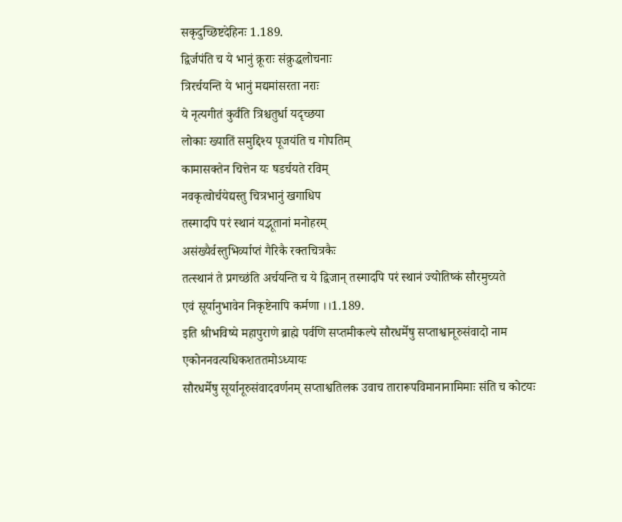सकृदुच्छिष्टदेहिनः 1.189.
द्विर्जपंति च ये भानुं क्रूराः संक्रुद्धलोचनाः
त्रिरर्चयन्ति ये भानुं मद्यमांसरता नराः
ये नृत्यगीतं कुर्वंति त्रिश्चतुर्धा यदृच्छया
लोकाः ख्यातिं समुद्दिश्य पूजयंति च गोपतिम्
कामासक्तेन चित्तेन यः षडर्चयते रविम्
नवकृत्वोर्चयेद्यस्तु चित्रभानुं खगाधिप
तस्मादपि परं स्थानं यद्भूतानां मनोहरम्
असंख्यैर्वस्तुभिर्व्याप्तं गैरिकै रक्तचित्रकैः
तत्स्थानं ते प्रगच्छंति अर्चयन्ति च ये द्विजान् तस्मादपि परं स्थानं ज्योतिष्कं सौरमुच्यते
एवं सूर्यानुभावेन निकृष्टेनापि कर्मणा ।।1.189.
इति श्रीभविष्ये महापुराणे ब्राह्मे पर्वणि सप्तमीकल्पे सौरधर्मेषु सप्ताश्वानूरुसंवादो नाम एकोननवत्यधिकशततमोऽध्यायः
सौरधर्मेषु सूर्यानूरुसंवादवर्णनम् सप्ताश्वतिलक उवाच तारारूपविमानानामिमाः संति च कोटयः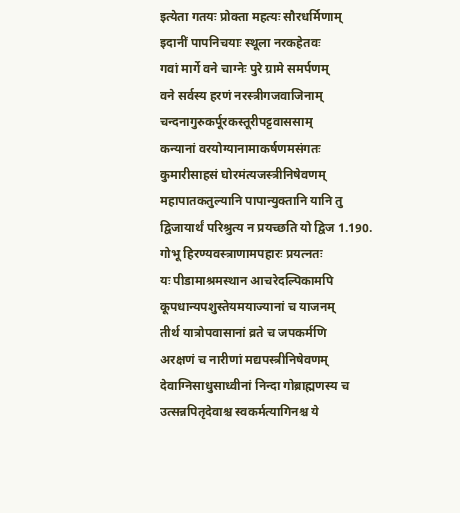इत्येता गतयः प्रोक्ता महत्यः सौरधर्मिणाम्
इदानीं पापनिचयाः स्थूला नरकहेतवः
गवां मार्गे वने चाग्नेः पुरे ग्रामे समर्पणम्
वने सर्वस्य हरणं नरस्त्रीगजवाजिनाम्
चन्दनागुरुकर्पूरकस्तूरीपट्टवाससाम्
कन्यानां वरयोग्यानामाकर्षणमसंगतः
कुमारीसाहसं घोरमंत्यजस्त्रीनिषेवणम्
महापातकतुल्यानि पापान्युक्तानि यानि तु
द्विजायार्थं परिश्रुत्य न प्रयच्छति यो द्विज 1.190.
गोभू हिरण्यवस्त्राणामपहारः प्रयत्नतः
यः पीडामाश्रमस्थान आचरेदल्पिकामपि
कूपधान्यपशुस्तेयमयाज्यानां च याजनम्
तीर्थ यात्रोपवासानां व्रते च जपकर्मणि
अरक्षणं च नारीणां मद्यपस्त्रीनिषेवणम्
देवाग्निसाधुसाध्वीनां निन्दा गोब्राह्मणस्य च
उत्सन्नपितृदेवाश्च स्वकर्मत्यागिनश्च ये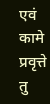एवं कामे प्रवृत्ते तु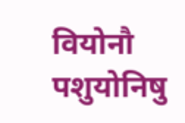वियोनौ पशुयोनिषु